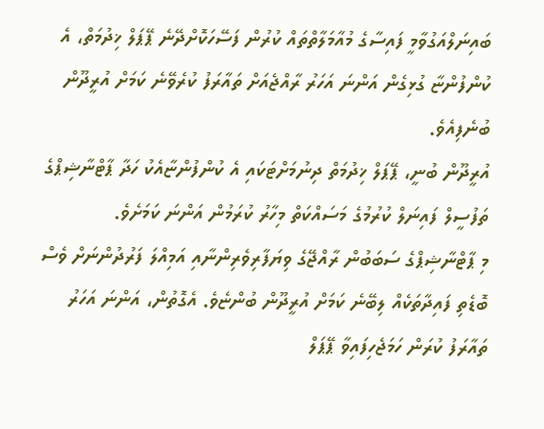ބައިނަލްއަގުވާމީ ފައިސާގެ މުއާމަލާތްތައް ކުރުން ފަސޭހަކޮށްދޭނެ ޕޭޕަލް ޚިދުމަތް، އެ ކުންފުންޏާ ގުޅިގެން އަންނަ އަހަރު ރާއްޖެއަށް ތައާރަފު ކުރެވޭނެ ކަމަށް އުރީދޫން ބުނެފިއެވެ.
އުރީދޫން ބުނީ، ޕޭޕަލް ޚިދުމަތް ދިނުމަށްޓަކައި އެ ކުންފުންޏާއެކު ހަދާ ޕާޓްނާޝިޕްގެ ތަފުސީލް ފައިނަލް ކުރުމުގެ މަސައްކަތް މިހާރު ކުރަމުން އަންނަ ކަމަށެވެ.
މި ޕާޓްނާޝިޕްގެ ސަބަބުން ރާއްޖޭގެ ވިޔަފާރިވެރިންނާއި އަމިއްލަ ފަރުދުންނަށް ވެސް ބޮޑެތި ފައިދާތަކެއް ލިބޭނެ ކަމަށް އުރީދޫން ބުންޏެވެ. އެގޮތުން، އަންނަ އަހަރު ތައާރަފު ކުރަން ހަމަޖެހިފައިވާ ޕޭޕަލް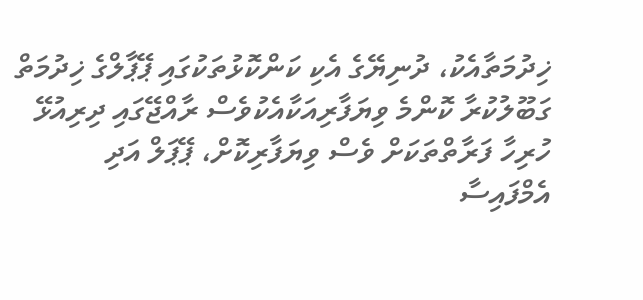ޚިދުމަތާއެކު، ދުނިޔޭގެ އެކި ކަންކޮޅުތަކުގައި ޕޭޕާލްގެ ޚިދުމަތް ގަބޫލުކުރާ ކޮންމެ ވިޔަފާރިއަކާއެކުވެސް ރާއްޖޭގައި ދިރިއުޅޭ ހުރިހާ ފަރާތްތަކަށް ވެސް ވިޔަފާރިކޮށް، ޕޭޕަލް އަދި އެމްފައިސާ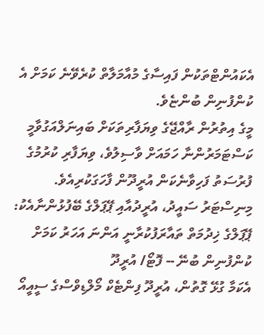އެކައުންޓްތަކުން ފައިސާގެ މުއާމަލާތް ކުރެވޭނެ ކަމަށް އެ ކުންފުނިން ބުންޏެވެ.
މީގެ އިތުރުން ރާއްޖޭގެ ވިޔަފާރިތަކަށް ބައިނަލްއަގުވާމީ ކަސްޓަމަރުންނާ ހަމައަށް ވާސިލުވެ، ވިޔަފާރި ކުރުމުގެ ފުރުސަތު ފަހިވާނެކަން އުރީދޫން ފާހަގަކުރިއެވެ.
މިނިސްޓަރު ސައީދު، އުރީދުއާއި ޕޭޕަލްގެ ބޭފުޅުންނާއެކު: ޕޭޕަލްގެ ޚިދުމަތް ތައާރަފުކުރާނީ އަންނަ އަހަރު ކަމަށް ކުންފުނިން ބުނޭ -- ފޮޓޯ/ އުރީދޫ
އެކަމާ ގުޅޭ ގޮތުން، އުރީދޫ ފިންޓެކް މޯލްޑިވްސްގެ ސީއީއޯ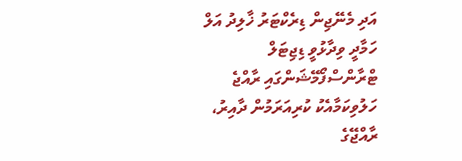އަދި މެނޭޖިން ޑިރެކްޓަރު ޚާލިދު އަލް ހަމާދީ ވިދާޅުވީ ޑިޖިޓަލް ޓްރާންސްފޯމޭޝަންގައި ރާއްޖެ ހަލުވިކަމާއެކު ކުރިއަރަމުން ދާއިރު، ރާއްޖޭގެ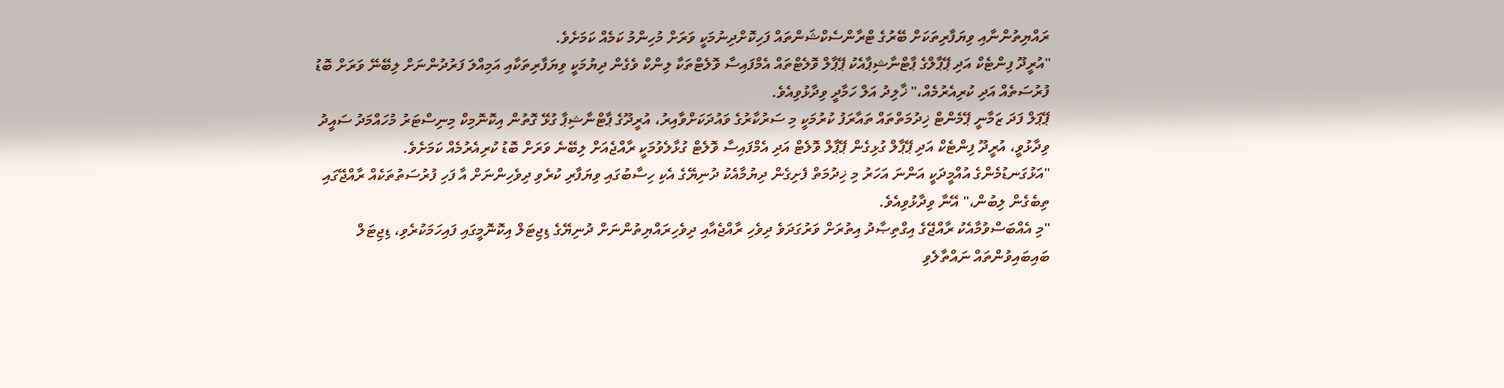ރައްޔިތުންނާއި ވިޔަފާރިތަކަށް ބޭރުގެ ޓްރާންސެކްޝަންތައް ފަހިކޮށްދިނުމަކީ ވަރަށް މުހިންމު ކަމެއް ކަމަށެވެ.
"އުރީދޫ ފިންޓެކް އަދި ޕޭޕާލްގެ ޕާޓްނާޝިޕާއެކު ޕޭޕާލް ވޮލެޓްތައް އެމްފައިސާ ވޮލެޓްތަކާ ލިންކް ވެގެން ދިޔުމަކީ ވިޔަފާރިތަކާއި އަމިއްލަ ފަރުދުންނަށް ލިބޭނޭ ވަރަށް ބޮޑު ފުރުސަތެއް އަދި ކުރިއެރުމެއް،" ޚާލިދު އަލް ހަމާދީ ވިދާޅުވިއެވެ.
ޕޭޕަލް ފަދަ ޒަމާނީ ޕޭމެންޓް ޚިދުމަތްތައް ތައާރަފު ކުރުމަކީ މި ސަރުކާރުގެ ވައުދަކަށްވާއިރު، އުރީދޫގެ ޕާޓްނާޝިޕާ ގުޅޭ ގޮތުން އިކޮނޮމިކް މިނިސްޓަރު މުހައްމަދު ސައީދު ވިދާޅުވީ، އުރީދޫ ފިންޓެކް އަދި ޕޭޕާލް ގުޅިގެން ޕޭޕާލް ވޮލެޓް އަދި އެމްފައިސާ ވޮލެޓް ގުޅާލެވުމަކީ ރާއްޖެއަށް ލިބޭނެ ވަރަށް ބޮޑު ކުރިއެރުމެއް ކަމަށެވެ.
"އަޅުގަނޑުމެންގެ އުއްމީދަކީ އަންނަ އަހަރު މި ޚިދުމަތް ފެށިގެން ދިޔުމާއެކު ދުނިޔޭގެ އެކި ހިސާބުގައި ވިޔަފާރި ކުރެވި ދިވެހިންނަށް އާ ފަހި ފުރުސަތުތަކެއް ރާއްޖޭގައި ތިބެގެން ލިބުން،" އޭނާ ވިދާޅުވިއެވެ.
"މި އެއްބަސްވުމާއެކު ރާއްޖޭގެ އިގްތިޞާދު އިތުރަށް ވަރުގަދަވެ ދިވެހި ރާއްޖެއާއި ދިވެހިރައްޔިތުންނަށް ދުނިޔޭގެ ޑިޖިޓަލް އިކޮނޮމީގައި ފައިހަމަކުރެވި، ޑިޖިޓަލް ބައިބައިވުންތައް ނައްތާލެވި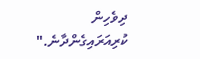ދިވެހިން ކުރިއަރައިގެންދާނެ."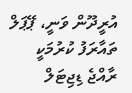އުރީދޫން ވަނީ، ޕޭޕަލް ތައާރަފު ކުރުމަކީ ރާއްޖެ ޑިޖިޓަލް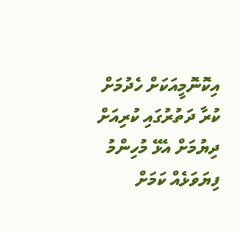އިކޮނޮމީއަކަށް ހެދުމަށް ކުރާ ދަތުރުގައި ކުރިއަށް ދިޔުމަށް އެޅޭ މުހިންމު ފިޔަވަޅެއް ކަމަށް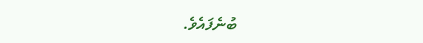ބުނެފައެވެ.